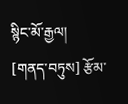སྙིང་མོ་རྒྱལ།
[གནད་བཏུས] རྩོམ་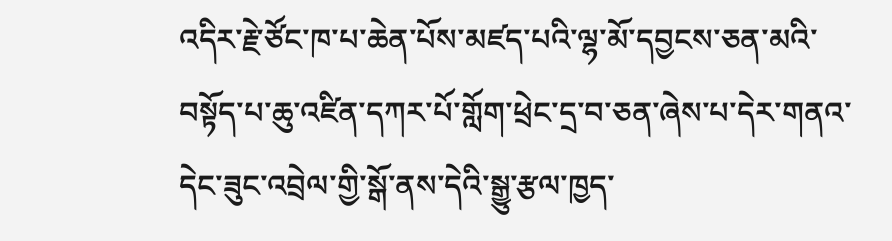འདིར་རྗེ་ཙོང་ཁ་པ་ཆེན་པོས་མཛད་པའི་ལྷ་མོ་དབྱངས་ཅན་མའི་བསྟོད་པ་ཆུ་འཛིན་དཀར་པོ་གློག་ཕྲེང་དྲ་བ་ཅན་ཞེས་པ་དེར་གནའ་དེང་ཟུང་འབྲེལ་གྱི་སྒོ་ནས་དེའི་སྒྱུ་རྩལ་ཁྱད་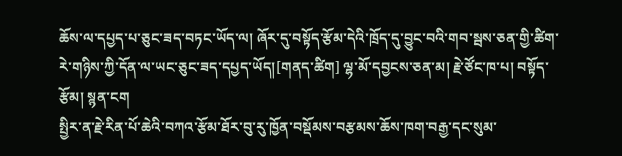ཆོས་ལ་དཔྱད་པ་ཅུང་ཟད་བཏང་ཡོད་ལ། ཞོར་དུ་བསྟོད་རྩོམ་དེའི་ཁྲོད་དུ་བྱུང་བའི་གབ་སྦས་ཅན་གྱི་ཚིག་རེ་གཉིས་ཀྱི་དོན་ལ་ཡང་ཅུང་ཟད་དཔྱད་ཡོད།[གནད་ཚིག] ལྷ་མོ་དབྱངས་ཅན་མ། རྗེ་ཙོང་ཁ་པ། བསྟོད་རྩོམ། སྙན་ངག
སྤྱིར་ན་རྗེ་རིན་པོ་ཆེའི་བཀའ་རྩོམ་ཐོར་བུ་རུ་ཁྱོན་བསྡོམས་བརྩམས་ཆོས་ཁག་བརྒྱ་དང་སུམ་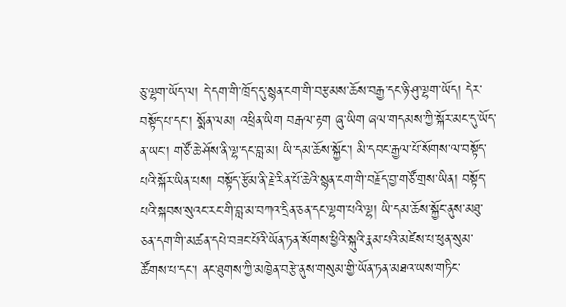ཅུ་ལྷག་ཡོད་ལ། དེ་དག་གི་ཁྲོད་དུ་སྙན་ངག་གི་བརྩམས་ཆོས་བརྒྱ་དང་ཉི་ཤུ་ལྷག་ཡོད། དེར་བསྟོད་པ་དང་། སྨོན་ལམ། འཕྲིན་ཡིག བརྒལ་རྟག ཞུ་ཡིག ཞལ་གདམས་ཀྱི་སྐོར་མང་དུ་ཡོད་ན་ཡང་། གཙོ་ཆེ་ཤོས་ནི་ལྷ་དང་བླ་མ། ཡི་དམ་ཆོས་སྐྱོང་། མི་དབང་རྒྱལ་པོ་སོགས་ལ་བསྟོད་པའི་སྐོར་ཡིན་པས། བསྟོད་རྩོམ་ནི་རྗེ་རིན་པོ་ཆེའི་སྙན་ངག་གི་བརྗོད་བྱ་གཙོ་གྲས་ཡིན། བསྟོད་པའི་སྐབས་སུའང་རང་གི་བླ་མ་བཀའ་དྲིན་ཅན་དང་ལྷག་པའི་ལྷ། ཡི་དམ་ཆོས་སྐྱོང་ནུས་མཐུ་ཅན་དག་གི་མཚན་དཔེ་བཟང་པོའི་ཡོན་ཏན་སོགས་ཕྱིའི་སྐུའི་རྣམ་པའི་མཛེས་པ་ཕུན་སུམ་ཚོགས་པ་དང་། ནང་ཐུགས་ཀྱི་མཁྱེན་བརྩེ་ནུས་གསུམ་གྱི་ཡོན་ཏན་མཐའ་ཡས་གཏིང་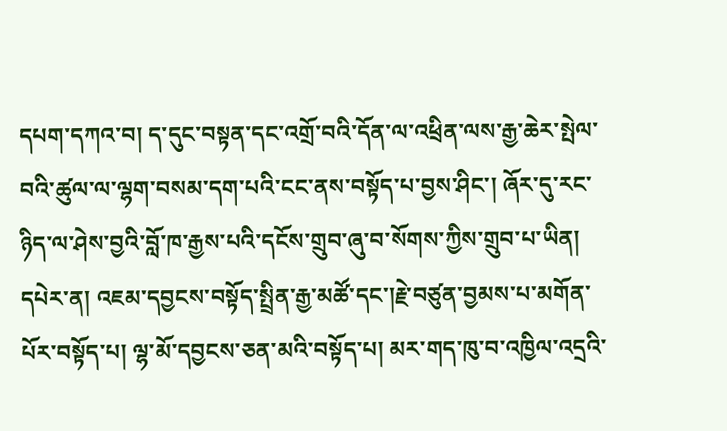དཔག་དཀའ་བ། ད་དུང་བསྟན་དང་འགྲོ་བའི་དོན་ལ་འཕྲིན་ལས་རྒྱ་ཆེར་སྤེལ་བའི་ཚུལ་ལ་ལྷག་བསམ་དག་པའི་ངང་ནས་བསྟོད་པ་བྱས་ཤིང་། ཞོར་དུ་རང་ཉིད་ལ་ཤེས་བྱའི་བློ་ཁ་རྒྱས་པའི་དངོས་གྲུབ་ཞུ་བ་སོགས་ཀྱིས་གྲུབ་པ་ཡིན། དཔེར་ན། འཇམ་དབྱངས་བསྟོད་སྤྲིན་རྒྱ་མཚོ་དང་།རྗེ་བཙུན་བྱམས་པ་མགོན་པོར་བསྟོད་པ། ལྷ་མོ་དབྱངས་ཅན་མའི་བསྟོད་པ། མར་གད་ཁུ་བ་འཁྱིལ་འདྲའི་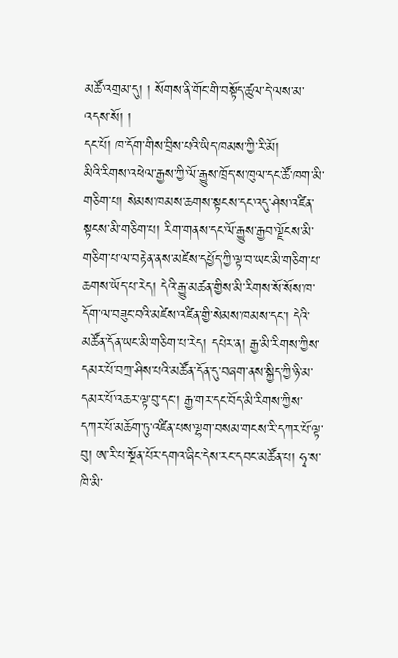མཚོ་འགྲམ་དུ། ། སོགས་ནི་གོང་གི་བསྟོད་ཚུལ་དེ་ལས་མ་འདས་སོ། །
དང་པོ། ཁ་དོག་གིས་བྲིས་པའི་ཡིད་ཁམས་ཀྱི་རི་མོ།
མིའི་རིགས་འཕེལ་རྒྱས་ཀྱི་ལོ་རྒྱུས་ཁྲོད་ས་ཁུལ་དང་ཚོ་ཁག་མི་གཅིག་པ། སེམས་ཁམས་ཆགས་སྟངས་དང་འདུ་ཤེས་འཛིན་སྟངས་མི་གཅིག་པ། རིག་གནས་དང་ལོ་རྒྱུས་རྒྱབ་ལྗོངས་མི་གཅིག་པ་ལ་བརྟེན་ནས་མཛེས་དཔྱོད་ཀྱི་ལྟ་བ་ཡང་མི་གཅིག་པ་ཆགས་ཡོད་པ་རེད། དེའི་རྒྱུ་མཚན་གྱིས་མི་རིགས་སོ་སོས་ཁ་དོག་ལ་བཟུང་བའི་མཛེས་འཛིན་གྱི་སེམས་ཁམས་དང་། དེའི་མཚོན་དོན་ཡང་མི་གཅིག་པ་རེད། དཔེར་ན། རྒྱ་མི་རིགས་ཀྱིས་དམར་པོ་བཀྲ་ཤིས་པའི་མཚོན་དོན་དུ་བཞག་ནས་སྐྱིད་ཀྱི་ཉི་མ་དམར་པོ་འཆར་ལྟ་བུ་དང་། རྒྱ་གར་དང་བོད་མི་རིགས་ཀྱིས་དཀར་པོ་མཆོག་ཏུ་འཛིན་པས་ལྷག་བསམ་གངས་རི་དཀར་པོ་ལྟ་བུ། ཨ་རི་པ་སྔོན་པོར་དགའ་ཞིང་དེས་རང་དབང་མཚོན་པ། ཧྭ་ས་ཁི་མི་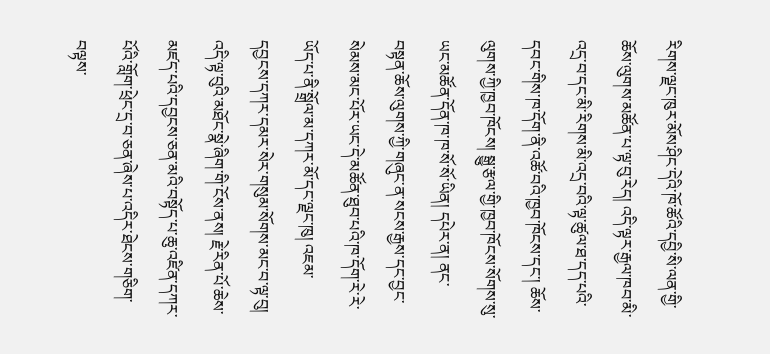རིགས་ལྗང་ཁུར་མོས་ཤིང་དེའི་ཁོ་ཚོའི་དབྱི་སི་ལན་གྱི་ཆོས་ལུགས་མཚོན་པ་ལྟ་བུ་རེད། འདི་ལྟར་རྒྱལ་ཁབ་མི་འདྲ་བ་དང་མི་རིགས་མི་འདྲ་བའི་ལྟ་ཚུལ་ཐ་དད་པའི་དབང་གིས་ཁ་དོག་ནི་འཚོ་བའི་ཁྱབ་ཁོངས་དང་། ཆོས་ལུགས་ཀྱི་ཁྱབ་ཁོངས། སྒྱུ་རྩལ་གྱི་ཁྱབ་ཁོངས་སོགས་སུ་ཡང་མཚོན་དོན་ཁ་ཁ་སོ་སོ་ཡིན། དཔེར་ན། ནང་བསྟན་ཆོས་ལུགས་ཀྱི་གཞུང་ན་སངས་རྒྱས་དང་བྱང་སེམས་མང་པོར་ཡང་དེ་མཚོན་ཐུབ་པའི་ཁ་དོག་རེ་རེ་ཡོད་པ་ནི་སྒྲོལ་མ་དཀར་མོ་དང་ལྗང་ཁུ། འཇམ་དབྱངས་དཀར་དམར་སེར་གསུམ་སོགས་མང་བ་ལྟ་བུ། འདི་ལྟ་བུའི་མཐོང་སྣེ་ཞིག་གི་ངོས་ནས། རྗེ་རིན་པོ་ཆེས་མཛད་པའི་དབྱངས་ཅན་མའི་བསྟོད་པ་ཆུ་འཛིན་དཀར་པོའི་གློག་ཕྲེང་དྲ་བ་ཅན་ཞེས་པ་འདིར་ཐེངས་གཅིག་བལྟས་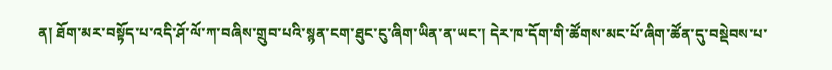ན། ཐོག་མར་བསྟོད་པ་འདི་ཤོ་ལོ་ཀ་བཞིས་གྲུབ་པའི་སྙན་ངག་ཐུང་ངུ་ཞིག་ཡིན་ན་ཡང་། དེར་ཁ་དོག་གི་ཚོགས་མང་པོ་ཞིག་ཚོན་དུ་བསྡེབས་པ་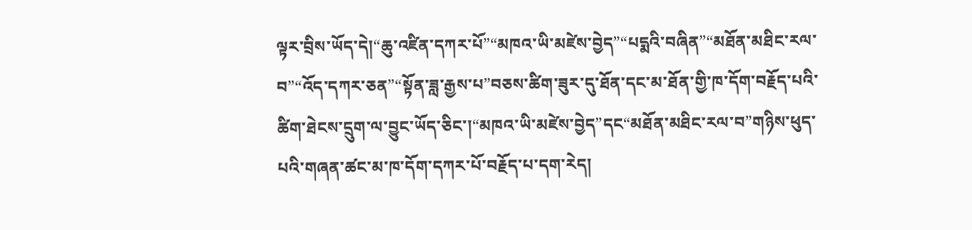ལྟར་བྲིས་ཡོད་དེ།“ཆུ་འཛིན་དཀར་པོ”“མཁའ་ཡི་མཛེས་བྱེད”“པདྨའི་བཞིན”“མཐོན་མཐིང་རལ་བ”“འོད་དཀར་ཅན”“སྟོན་ཟླ་རྒྱས་པ”བཅས་ཚིག་ཟུར་དུ་ཐོན་དང་མ་ཐོན་གྱི་ཁ་དོག་བརྗོད་པའི་ཚིག་ཐེངས་དྲུག་ལ་བྱུང་ཡོད་ཅིང་།“མཁའ་ཡི་མཛེས་བྱེད”དང“མཐོན་མཐིང་རལ་བ”གཉིས་ཕུད་པའི་གཞན་ཚང་མ་ཁ་དོག་དཀར་པོ་བརྗོད་པ་དག་རེད།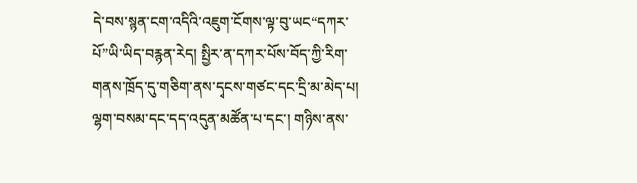དེ་བས་སྙན་ངག་འདིའི་འཇུག་ངོགས་ལྟ་བུ་ཡང“དཀར་པོ”ཡི་ཡིད་བརྙན་རེད། སྤྱིར་ན་དཀར་པོས་བོད་ཀྱི་རིག་གནས་ཁྲོད་དུ་གཅིག་ནས་དྭངས་གཙང་དང་དྲི་མ་མེད་པ། ལྷག་བསམ་དང་དད་འདུན་མཚོན་པ་དང་། གཉིས་ནས་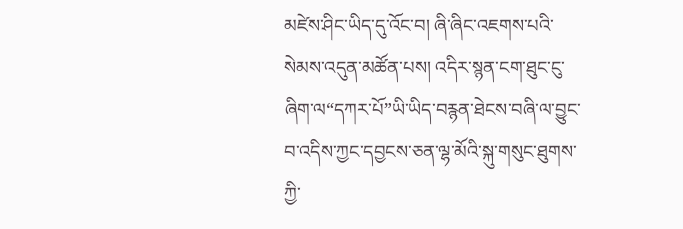མཛེས་ཤིང་ཡིད་དུ་འོང་བ། ཞི་ཞིང་འཇགས་པའི་སེམས་འདུན་མཚོན་པས། འདིར་སྙན་ངག་ཐུང་ངུ་ཞིག་ལ“དཀར་པོ”ཡི་ཡིད་བརྙན་ཐེངས་བཞི་ལ་བྱུང་བ་འདིས་ཀྱང་དབྱངས་ཅན་ལྷ་མོའི་སྐུ་གསུང་ཐུགས་ཀྱི་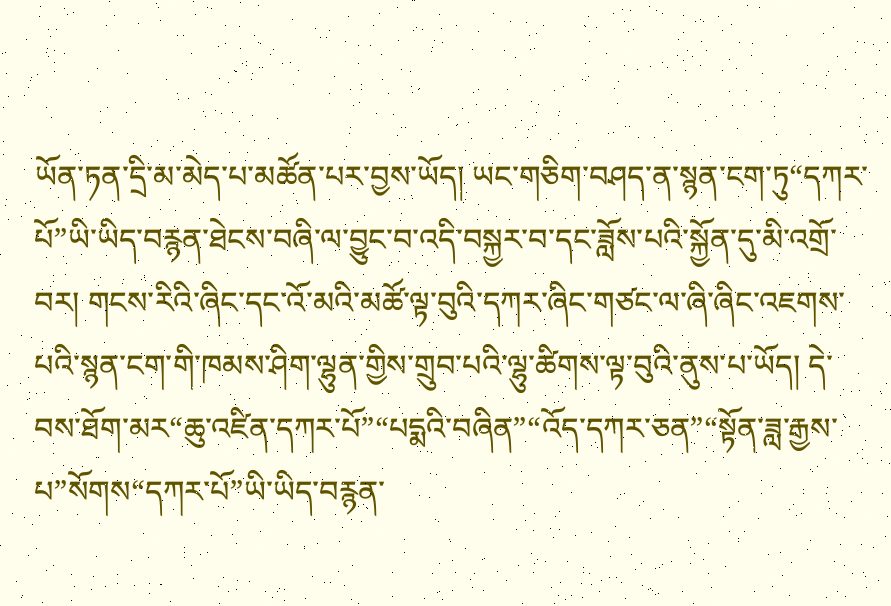ཡོན་ཏན་དྲི་མ་མེད་པ་མཚོན་པར་བྱས་ཡོད། ཡང་གཅིག་བཤད་ན་སྙན་ངག་ཏུ“དཀར་པོ”ཡི་ཡིད་བརྙན་ཐེངས་བཞི་ལ་བྱུང་བ་འདི་བསྐྱར་བ་དང་ཟློས་པའི་སྐྱོན་དུ་མི་འགྲོ་བར། གངས་རིའི་ཞིང་དང་འོ་མའི་མཚོ་ལྟ་བུའི་དཀར་ཞིང་གཙང་ལ་ཞི་ཞིང་འཇགས་པའི་སྙན་ངག་གི་ཁམས་ཤིག་ལྷུན་གྱིས་གྲུབ་པའི་ལྷུ་ཚིགས་ལྟ་བུའི་ནུས་པ་ཡོད། དེ་བས་ཐོག་མར“ཆུ་འཛིན་དཀར་པོ”“པདྨའི་བཞིན”“འོད་དཀར་ཅན”“སྟོན་ཟླ་རྒྱས་པ”སོགས“དཀར་པོ”ཡི་ཡིད་བརྙན་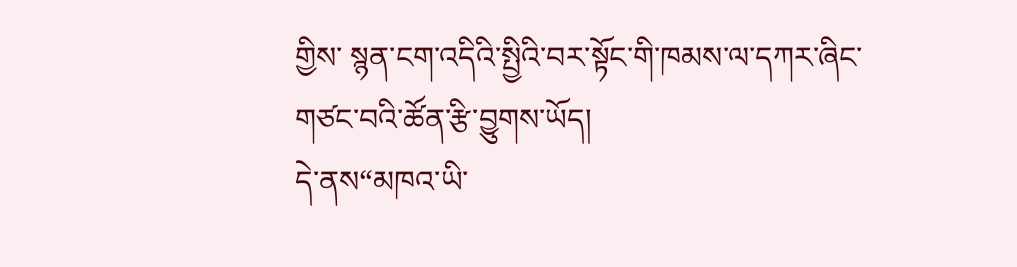གྱིས་ སྙན་ངག་འདིའི་སྤྱིའི་བར་སྟོང་གི་ཁམས་ལ་དཀར་ཞིང་གཙང་བའི་ཚོན་རྩི་བྱུགས་ཡོད།
དེ་ནས“མཁའ་ཡི་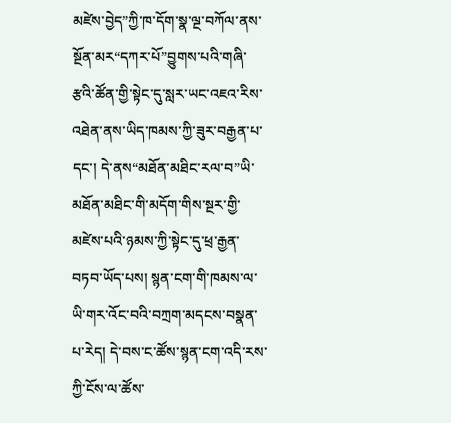མཛེས་བྱེད”ཀྱི་ཁ་དོག་སྣ་ལྔ་བཀོལ་ནས་སྔོན་མར“དཀར་པོ”བྱུགས་པའི་གཞི་རྩའི་ཚོན་གྱི་སྟེང་དུ་སླར་ཡང་འཇའ་རིས་འཐེན་ནས་ཡིད་ཁམས་ཀྱི་ཟུར་བརྒྱན་པ་དང་། དེ་ནས“མཐོན་མཐིང་རལ་བ”ཡི་མཐོན་མཐིང་གི་མདོག་གིས་སྔར་གྱི་མཛེས་པའི་ཉམས་ཀྱི་སྟེང་དུ་ཕྲ་རྒྱན་བཏབ་ཡོད་པས། སྙན་ངག་གི་ཁམས་ལ་ཡི་གར་འོང་བའི་བཀྲག་མདངས་བསྣན་པ་རེད། དེ་བས་ང་ཚོས་སྙན་ངག་འདི་རས་ཀྱི་ངོས་ལ་ཚོས་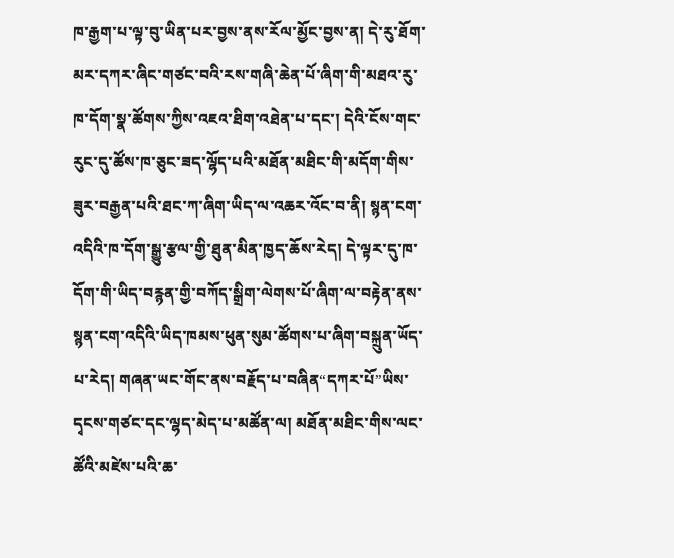ཁ་རྒྱག་པ་ལྟ་བུ་ཡིན་པར་བྱས་ནས་རོལ་མྱོང་བྱས་ན། དེ་རུ་ཐོག་མར་དཀར་ཞིང་གཙང་བའི་རས་གཞི་ཆེན་པོ་ཞིག་གི་མཐའ་རུ་ཁ་དོག་སྣ་ཚོགས་ཀྱིས་འཇའ་ཐིག་འཐེན་པ་དང་། དེའི་ངོས་གང་རུང་དུ་ཚོས་ཁ་ཅུང་ཟད་ལྷོད་པའི་མཐོན་མཐིང་གི་མདོག་གིས་ཟུར་བརྒྱན་པའི་ཐང་ཀ་ཞིག་ཡིད་ལ་འཆར་འོང་བ་ནི། སྙན་ངག་འདིའི་ཁ་དོག་སྒྱུ་རྩལ་གྱི་ཐུན་མིན་ཁྱད་ཆོས་རེད། དེ་ལྟར་དུ་ཁ་དོག་གི་ཡིད་བརྙན་གྱི་བཀོད་སྒྲིག་ལེགས་པོ་ཞིག་ལ་བརྟེན་ནས་སྙན་ངག་འདིའི་ཡིད་ཁམས་ཕུན་སུམ་ཚོགས་པ་ཞིག་བསྐྲུན་ཡོད་པ་རེད། གཞན་ཡང་གོང་ནས་བརྗོད་པ་བཞིན“དཀར་པོ”ཡིས་དྭངས་གཙང་དང་ལྷད་མེད་པ་མཚོན་ལ། མཐོན་མཐིང་གིས་ལང་ཚོའི་མཛེས་པའི་ཆ་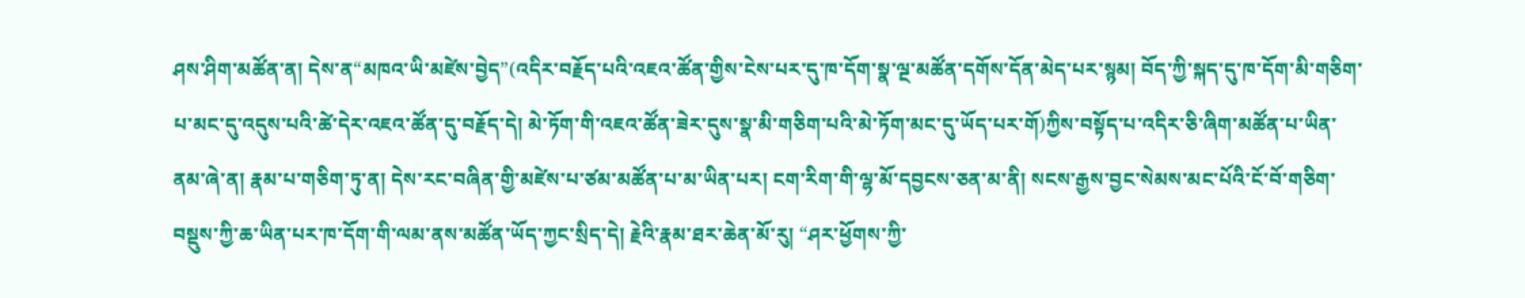ཤས་ཤིག་མཚོན་ན། དེས་ན“མཁའ་ཡི་མཛེས་བྱེད”(འདིར་བརྗོད་པའི་འཇའ་ཚོན་གྱིས་ངེས་པར་དུ་ཁ་དོག་སྣ་ལྔ་མཚོན་དགོས་དོན་མེད་པར་སྙམ། བོད་ཀྱི་སྐད་དུ་ཁ་དོག་མི་གཅིག་པ་མང་དུ་འདུས་པའི་ཚེ་དེར་འཇའ་ཚོན་དུ་བརྗོད་དེ། མེ་ཏོག་གི་འཇའ་ཚོན་ཟེར་དུས་སྣ་མི་གཅིག་པའི་མེ་ཏོག་མང་དུ་ཡོད་པར་གོ)ཀྱིས་བསྟོད་པ་འདིར་ཅི་ཞིག་མཚོན་པ་ཡིན་ནམ་ཞེ་ན། རྣམ་པ་གཅིག་ཏུ་ན། དེས་རང་བཞིན་གྱི་མཛེས་པ་ཙམ་མཚོན་པ་མ་ཡིན་པར། ངག་རིག་གི་ལྷ་མོ་དབྱངས་ཅན་མ་ནི། སངས་རྒྱས་བྱང་སེམས་མང་པོའི་ངོ་བོ་གཅིག་བསྡུས་ཀྱི་ཆ་ཡིན་པར་ཁ་དོག་གི་ལམ་ནས་མཚོན་ཡོད་ཀྱང་སྲིད་དེ། རྗེའི་རྣམ་ཐར་ཆེན་མོ་རུ། “ཤར་ཕྱོགས་ཀྱི་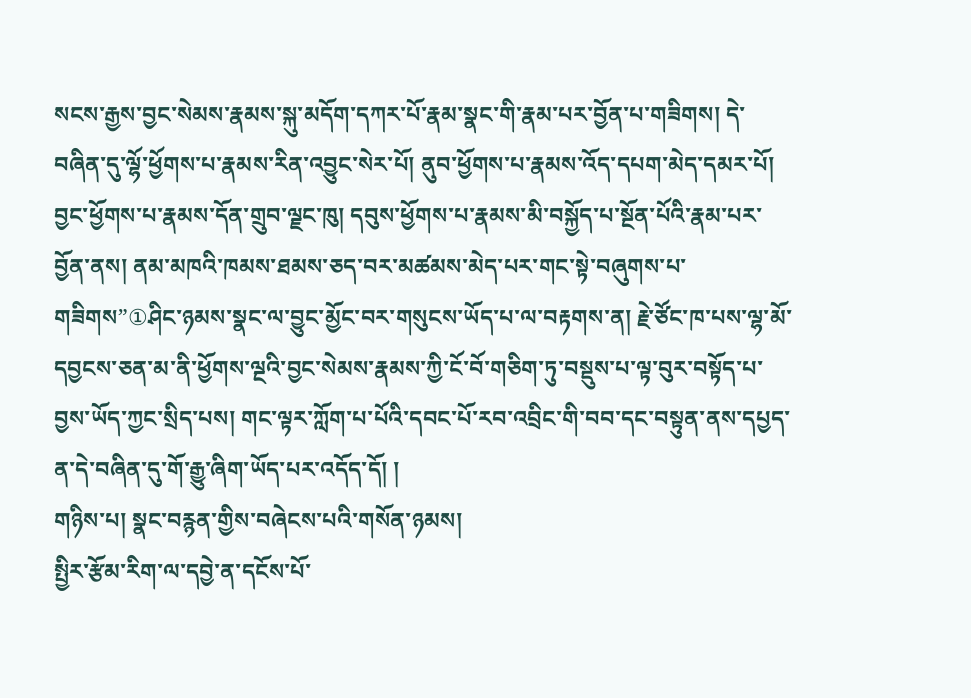སངས་རྒྱས་བྱང་སེམས་རྣམས་སྐུ་མདོག་དཀར་པོ་རྣམ་སྣང་གི་རྣམ་པར་བྱོན་པ་གཟིགས། དེ་བཞིན་དུ་ལྷོ་ཕྱོགས་པ་རྣམས་རིན་འབྱུང་སེར་པོ། ནུབ་ཕྱོགས་པ་རྣམས་འོད་དཔག་མེད་དམར་པོ། བྱང་ཕྱོགས་པ་རྣམས་དོན་གྲུབ་ལྗང་ཁུ། དབུས་ཕྱོགས་པ་རྣམས་མི་བསྐྱོད་པ་སྔོན་པོའི་རྣམ་པར་བྱོན་ནས། ནམ་མཁའི་ཁམས་ཐམས་ཅད་བར་མཚམས་མེད་པར་གང་སྟེ་བཞུགས་པ་གཟིགས”①ཤིང་ཉམས་སྣང་ལ་བྱུང་མྱོང་བར་གསུངས་ཡོད་པ་ལ་བརྟགས་ན། རྗེ་ཙོང་ཁ་པས་ལྷ་མོ་དབྱངས་ཅན་མ་ནི་ཕྱོགས་ལྔའི་བྱང་སེམས་རྣམས་ཀྱི་ངོ་བོ་གཅིག་ཏུ་བསྡུས་པ་ལྟ་བུར་བསྟོད་པ་བྱས་ཡོད་ཀྱང་སྲིད་པས། གང་ལྟར་ཀློག་པ་པོའི་དབང་པོ་རབ་འབྲིང་གི་བབ་དང་བསྟུན་ནས་དཔྱད་ན་དེ་བཞིན་དུ་གོ་རྒྱུ་ཞིག་ཡོད་པར་འདོད་དོ། །
གཉིས་པ། སྣང་བརྙན་གྱིས་བཞེངས་པའི་གསོན་ཉམས།
སྤྱིར་རྩོམ་རིག་ལ་དབྱེ་ན་དངོས་པོ་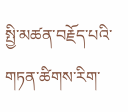སྤྱི་མཚན་བརྗོད་པའི་གཏན་ཚིགས་རིག་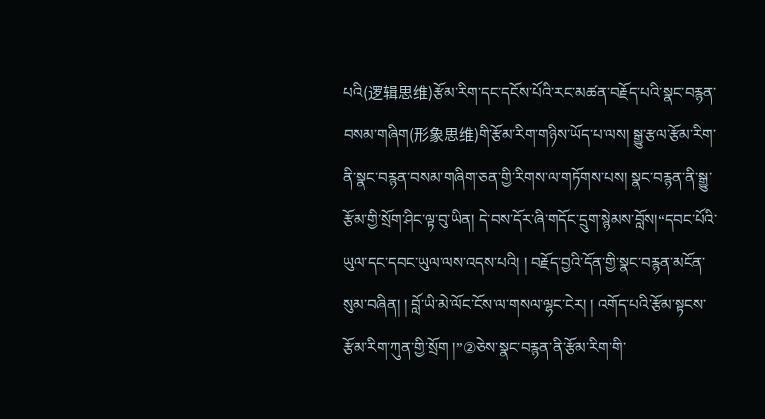པའི(逻辑思维)རྩོམ་རིག་དང་དངོས་པོའི་རང་མཚན་བརྗོད་པའི་སྣང་བརྙན་བསམ་གཞིག(形象思维)གི་རྩོམ་རིག་གཉིས་ཡོད་པ་ལས། སྒྱུ་རྩལ་རྩོམ་རིག་ནི་སྣང་བརྙན་བསམ་གཞིག་ཅན་གྱི་རིགས་ལ་གཏོགས་པས། སྣང་བརྙན་ནི་སྒྱུ་རྩོམ་གྱི་སྲོག་ཤིང་ལྟ་བུ་ཡིན། དེ་བས་དོར་ཞི་གདོང་དྲུག་སྙེམས་བློས།“དབང་པོའི་ཡུལ་དང་དབང་ཡུལ་ལས་འདས་པའི། ། བརྗོད་བྱའི་དོན་གྱི་སྣང་བརྙན་མངོན་སུམ་བཞིན། ། བློ་ཡི་མེ་ལོང་ངོས་ལ་གསལ་ལྷང་ངེར། ། འགོད་པའི་རྩོམ་སྟངས་རྩོམ་རིག་ཀུན་གྱི་སྲོག །”②ཅེས་སྣང་བརྙན་ནི་རྩོམ་རིག་གི་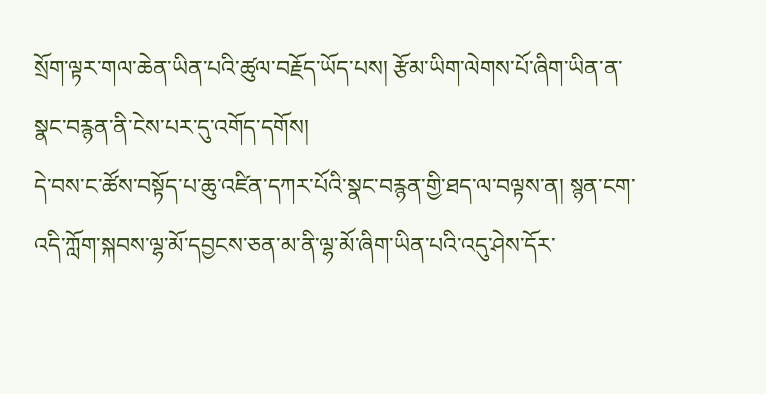སྲོག་ལྟར་གལ་ཆེན་ཡིན་པའི་ཚུལ་བརྗོད་ཡོད་པས། རྩོམ་ཡིག་ལེགས་པོ་ཞིག་ཡིན་ན་སྣང་བརྙན་ནི་ངེས་པར་དུ་འགོད་དགོས།
དེ་བས་ང་ཚོས་བསྟོད་པ་ཆུ་འཛིན་དཀར་པོའི་སྣང་བརྙན་གྱི་ཐད་ལ་བལྟས་ན། སྙན་ངག་འདི་ཀློག་སྐབས་ལྷ་མོ་དབྱངས་ཅན་མ་ནི་ལྷ་མོ་ཞིག་ཡིན་པའི་འདུ་ཤེས་དོར་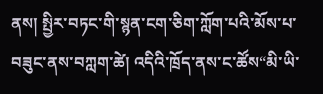ནས། སྤྱིར་བཏང་གི་སྙན་ངག་ཅིག་ཀློག་པའི་མོས་པ་བཟུང་ནས་བཀླག་ཚེ། འདིའི་ཁྲོད་ནས་ང་ཚོས“མི་ཡི་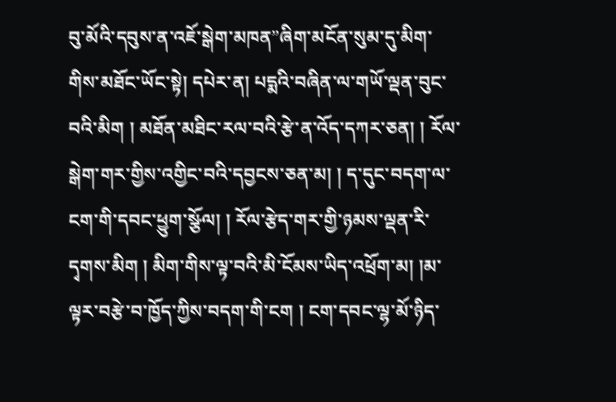བུ་མོའི་དབུས་ན་འཇོ་སྒེག་མཁན”ཞིག་མངོན་སུམ་དུ་མིག་གིས་མཐོང་ཡོང་སྟེ། དཔེར་ན། པདྨའི་བཞིན་ལ་གཡོ་ལྡན་བུང་བའི་མིག ། མཐོན་མཐིང་རལ་བའི་རྩེ་ན་འོད་དཀར་ཅན། ། རོལ་སྒེག་གར་གྱིས་འགྱིང་བའི་དབྱངས་ཅན་མ། ། ད་དུང་བདག་ལ་ངག་གི་དབང་ཕྱུག་སྩོལ། ། རོལ་རྩེད་གར་གྱི་ཉམས་ལྡན་རི་དྭགས་མིག ། མིག་གིས་ལྟ་བའི་མི་ངོམས་ཡིད་འཕྲོག་མ། །མ་ལྟར་བརྩེ་བ་ཁྱོད་ཀྱིས་བདག་གི་ངག ། ངག་དབང་ལྷ་མོ་ཉིད་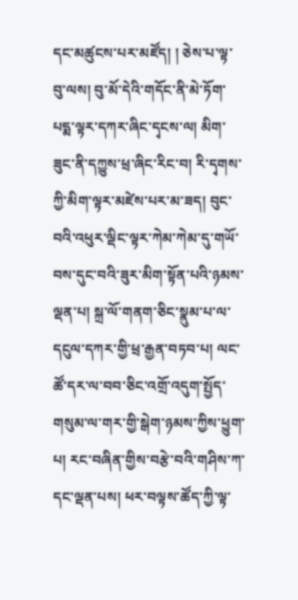དང་མཚུངས་པར་མཛོད། ། ཅེས་པ་ལྟ་བུ་ལས། བུ་མོ་དེའི་གདོང་ནི་མེ་ཏོག་པདྨ་ལྟར་དཀར་ཞིང་དྭངས་ལ། མིག་ཟུང་ནི་དཀྱུས་ཕྲ་ཞིང་རིང་བ། རི་དྭགས་ཀྱི་མིག་ལྟར་མཛེས་པར་མ་ཟད། བུང་བའི་འཕུར་ལྡིང་ལྟར་ཀེམ་ཀེམ་དུ་གཡོ་བས་དུང་བའི་ཟུར་མིག་སྟོན་པའི་ཉམས་ལྡན་པ། སྐྲ་ལོ་གནག་ཅིང་སྣུམ་པ་ལ་དངུལ་དཀར་གྱི་ཕྲ་རྒྱན་བཏབ་པ། ལང་ཚོ་དར་ལ་བབ་ཅིང་འགྲོ་འདུག་སྤྱོད་གསུམ་ལ་གར་གྱི་སྒེག་ཉམས་ཀྱིས་ཕྱུག་པ། རང་བཞིན་གྱིས་བརྩེ་བའི་གཤིས་ཀ་དང་ལྡན་པས། ཕར་བལྟས་ཚོད་ཀྱི་ལྟ་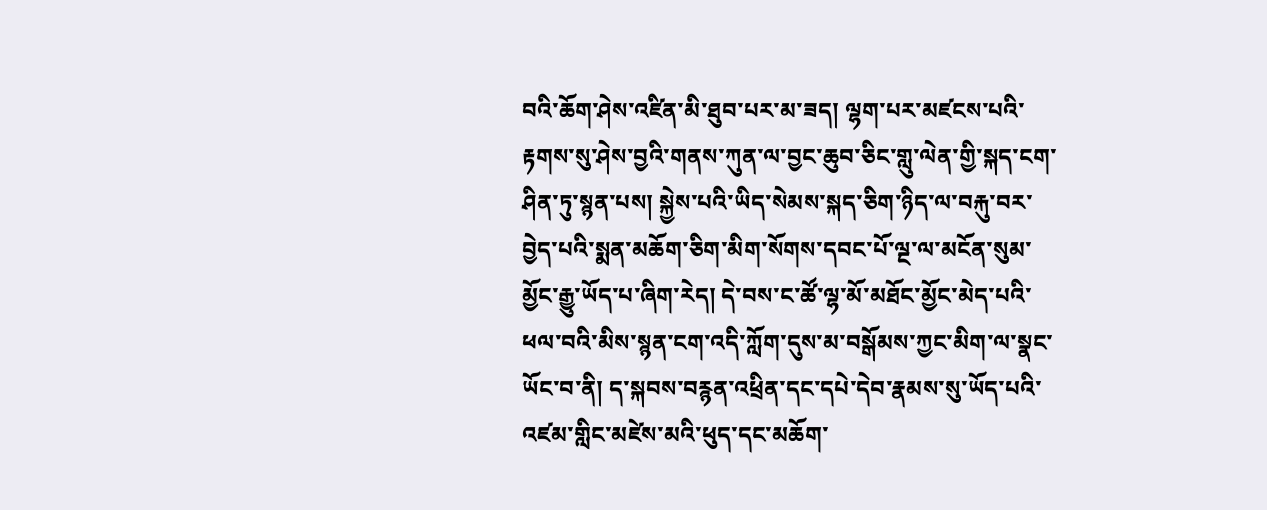བའི་ཆོག་ཤེས་འཛིན་མི་ཐུབ་པར་མ་ཟད། ལྷག་པར་མཛངས་པའི་རྟགས་སུ་ཤེས་བྱའི་གནས་ཀུན་ལ་བྱང་ཆུབ་ཅིང་གླུ་ལེན་གྱི་སྐད་ངག་ཤིན་ཏུ་སྙན་པས། སྐྱེས་པའི་ཡིད་སེམས་སྐད་ཅིག་ཉིད་ལ་བརྐུ་བར་བྱེད་པའི་སྨན་མཆོག་ཅིག་མིག་སོགས་དབང་པོ་ལྔ་ལ་མངོན་སུམ་མྱོང་རྒྱུ་ཡོད་པ་ཞིག་རེད། དེ་བས་ང་ཚོ་ལྷ་མོ་མཐོང་མྱོང་མེད་པའི་ཕལ་བའི་མིས་སྙན་ངག་འདི་ཀློག་དུས་མ་བསྒོམས་ཀྱང་མིག་ལ་སྣང་ཡོང་བ་ནི། ད་སྐབས་བརྙན་འཕྲིན་དང་དཔེ་དེབ་རྣམས་སུ་ཡོད་པའི་འཛམ་གླིང་མཛེས་མའི་ཕུད་དང་མཆོག་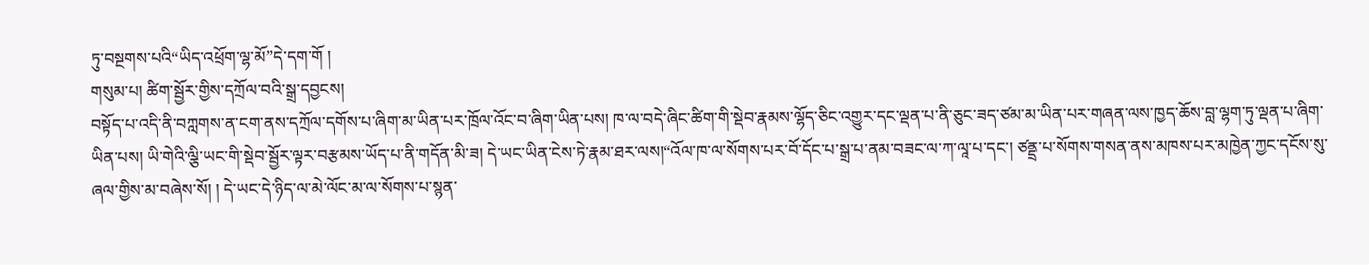ཏུ་བསྔགས་པའི“ཡིད་འཕྲོག་ལྷ་མོ”དེ་དག་གོ །
གསུམ་པ། ཚིག་སྦྱོར་གྱིས་དཀྲོལ་བའི་སྒྲ་དབྱངས།
བསྟོད་པ་འདི་ནི་བཀླགས་ན་ངག་ནས་དཀྲོལ་དགོས་པ་ཞིག་མ་ཡིན་པར་ཁྲོལ་འོང་བ་ཞིག་ཡིན་པས། ཁ་ལ་བདེ་ཞིང་ཚིག་གི་སྡེབ་རྣམས་ལྷོད་ཅིང་འགྱུར་དང་ལྡན་པ་ནི་ཅུང་ཟད་ཙམ་མ་ཡིན་པར་གཞན་ལས་ཁྱད་ཆོས་བླ་ལྷག་ཏུ་ལྡན་པ་ཞིག་ཡིན་པས། ཡི་གེའི་ལྕི་ཡང་གི་སྡེབ་སྦྱོར་ལྟར་བརྩམས་ཡོད་པ་ནི་གདོན་མི་ཟ། དེ་ཡང་ཡིན་ངེས་ཏེ་རྣམ་ཐར་ལས།“འོལ་ཁ་ལ་སོགས་པར་བོ་དོང་པ་སྒྲ་པ་ནམ་བཟང་ལ་ཀ་ལཱ་པ་དང་། ཙནྡྲ་པ་སོགས་གསན་ནས་མཁས་པར་མཁྱེན་ཀྱང་དངོས་སུ་ཞལ་གྱིས་མ་བཞེས་སོ། ། དེ་ཡང་དེ་ཉིད་ལ་མེ་ལོང་མ་ལ་སོགས་པ་སྙན་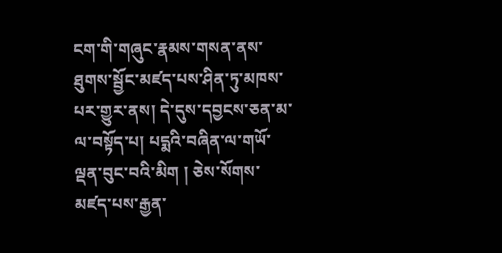ངག་གི་གཞུང་རྣམས་གསན་ནས་ཐུགས་སྦྱོང་མཛད་པས་ཤིན་ཏུ་མཁས་པར་གྱུར་ནས། དེ་དུས་དབྱངས་ཅན་མ་ལ་བསྟོད་པ། པདྨའི་བཞིན་ལ་གཡོ་ལྡན་བུང་བའི་མིག ། ཅེས་སོགས་མཛད་པས་རྒྱན་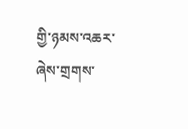གྱི་ཉམས་འཆར་ཞེས་གྲགས་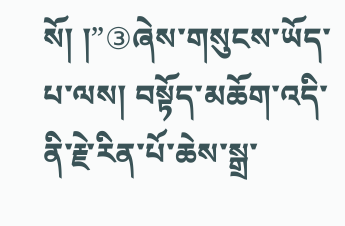སོ། །”③ཞེས་གསུངས་ཡོད་པ་ལས། བསྟོད་མཆོག་འདི་ནི་རྗེ་རིན་པོ་ཆེས་སྒྲ་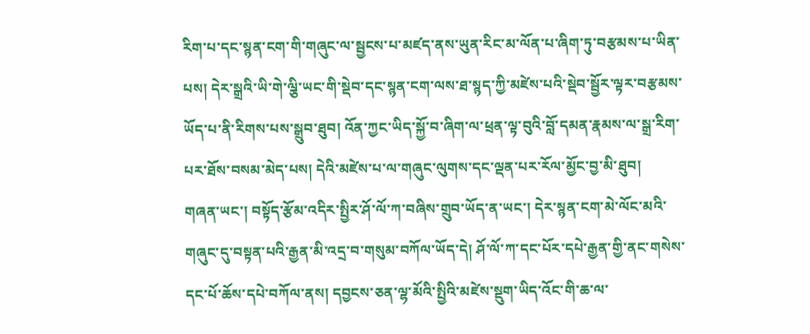རིག་པ་དང་སྙན་ངག་གི་གཞུང་ལ་སྦྱངས་པ་མཛད་ནས་ཡུན་རིང་མ་ལོན་པ་ཞིག་ཏུ་བརྩམས་པ་ཡིན་པས། དེར་སྒྲའི་ཡི་གེ་ལྕི་ཡང་གི་སྡེབ་དང་སྙན་ངག་ལས་ཐ་སྙད་ཀྱི་མཛེས་པའི་སྡེབ་སྦྱོར་ལྟར་བརྩམས་ཡོད་པ་ནི་རིགས་པས་སྒྲུབ་ཐུབ། འོན་ཀྱང་ཡིད་སྐྱོ་བ་ཞིག་ལ་ཕྲན་ལྟ་བུའི་བློ་དམན་རྣམས་ལ་སྒྲ་རིག་པར་ཐོས་བསམ་མེད་པས། དེའི་མཛེས་པ་ལ་གཞུང་ལུགས་དང་ལྡན་པར་རོལ་མྱོང་བྱ་མི་ཐུབ།
གཞན་ཡང་། བསྟོད་རྩོམ་འདིར་སྤྱིར་ཤོ་ལོ་ཀ་བཞིས་གྲུབ་ཡོད་ན་ཡང་། དེར་སྙན་ངག་མེ་ལོང་མའི་གཞུང་དུ་བསྟན་པའི་རྒྱན་མི་འདྲ་བ་གསུམ་བཀོལ་ཡོད་དེ། ཤོ་ལོ་ཀ་དང་པོར་དཔེ་རྒྱན་གྱི་ནང་གསེས་དང་པོ་ཆོས་དཔེ་བཀོལ་ནས། དབྱངས་ཅན་ལྷ་མོའི་སྤྱིའི་མཛེས་སྡུག་ཡིད་འོང་གི་ཆ་ལ་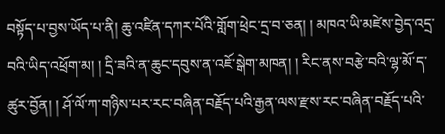བསྟོད་པ་བྱས་ཡོད་པ་ནི། ཆུ་འཛིན་དཀར་པོའི་གློག་ཕྲེང་དྲ་བ་ཅན། ། མཁའ་ཡི་མཛེས་བྱེད་འདྲ་བའི་ཡིད་འཕྲོག་མ། ། དྲི་ཟའི་ན་ཆུང་དབུས་ན་འཇོ་སྒེག་མཁན། ། རིང་ནས་བརྩེ་བའི་ལྷ་མོ་ད་ཚུར་བྱོན། ། ཤོ་ལོ་ཀ་གཉིས་པར་རང་བཞིན་བརྗོད་པའི་རྒྱན་ལས་རྫས་རང་བཞིན་བརྗོད་པའི་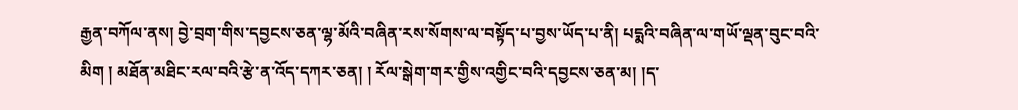རྒྱན་བཀོལ་ནས། བྱེ་བྲག་གིས་དབྱངས་ཅན་ལྷ་མོའི་བཞིན་རས་སོགས་ལ་བསྟོད་པ་བྱས་ཡོད་པ་ནི། པདྨའི་བཞིན་ལ་གཡོ་ལྡན་བུང་བའི་མིག ། མཐོན་མཐིང་རལ་བའི་རྩེ་ན་འོད་དཀར་ཅན། ། རོལ་སྒེག་གར་གྱིས་འགྱིང་བའི་དབྱངས་ཅན་མ། །ད་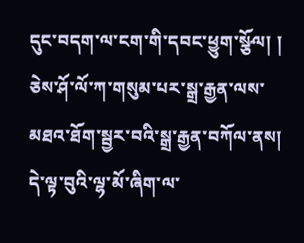དུང་བདག་ལ་ངག་གི་དབང་ཕྱུག་སྩོལ། ། ཅེས་ཤོ་ལོ་ཀ་གསུམ་པར་སྒྲ་རྒྱན་ལས་མཐའ་ཐོག་སྦྱར་བའི་སྒྲ་རྒྱན་བཀོལ་ནས། དེ་ལྟ་བུའི་ལྷ་མོ་ཞིག་ལ་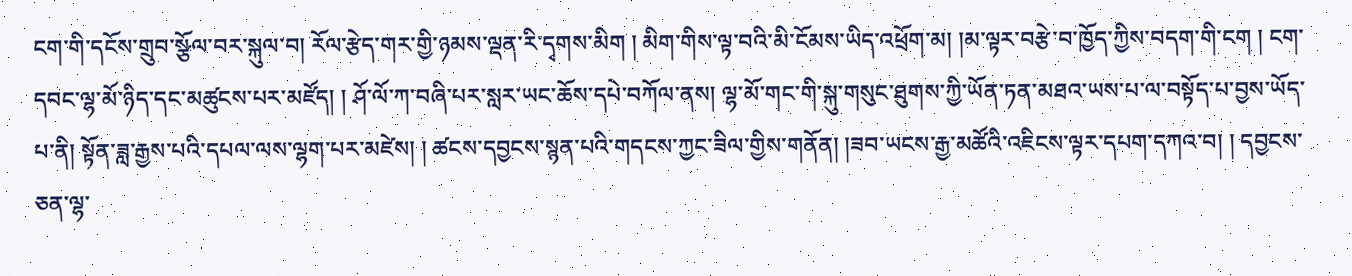ངག་གི་དངོས་གྲུབ་སྩོལ་བར་སྐུལ་བ། རོལ་རྩེད་གར་གྱི་ཉམས་ལྡན་རི་དྭགས་མིག ། མིག་གིས་ལྟ་བའི་མི་ངོམས་ཡིད་འཕྲོག་མ། །མ་ལྟར་བརྩེ་བ་ཁྱོད་ཀྱིས་བདག་གི་ངག ། ངག་དབང་ལྷ་མོ་ཉིད་དང་མཚུངས་པར་མཛོད། ། ཤོ་ལོ་ཀ་བཞི་པར་སླར་ཡང་ཆོས་དཔེ་བཀོལ་ནས། ལྷ་མོ་གང་གི་སྐུ་གསུང་ཐུགས་ཀྱི་ཡོན་ཏན་མཐའ་ཡས་པ་ལ་བསྟོད་པ་བྱས་ཡོད་པ་ནི། སྟོན་ཟླ་རྒྱས་པའི་དཔལ་ལས་ལྷག་པར་མཛེས། ། ཚངས་དབྱངས་སྙན་པའི་གདངས་ཀྱང་ཟིལ་གྱིས་གནོན། །ཟབ་ཡངས་རྒྱ་མཚོའི་འཇིངས་ལྟར་དཔག་དཀའ་བ། ། དབྱངས་ཅན་ལྷ་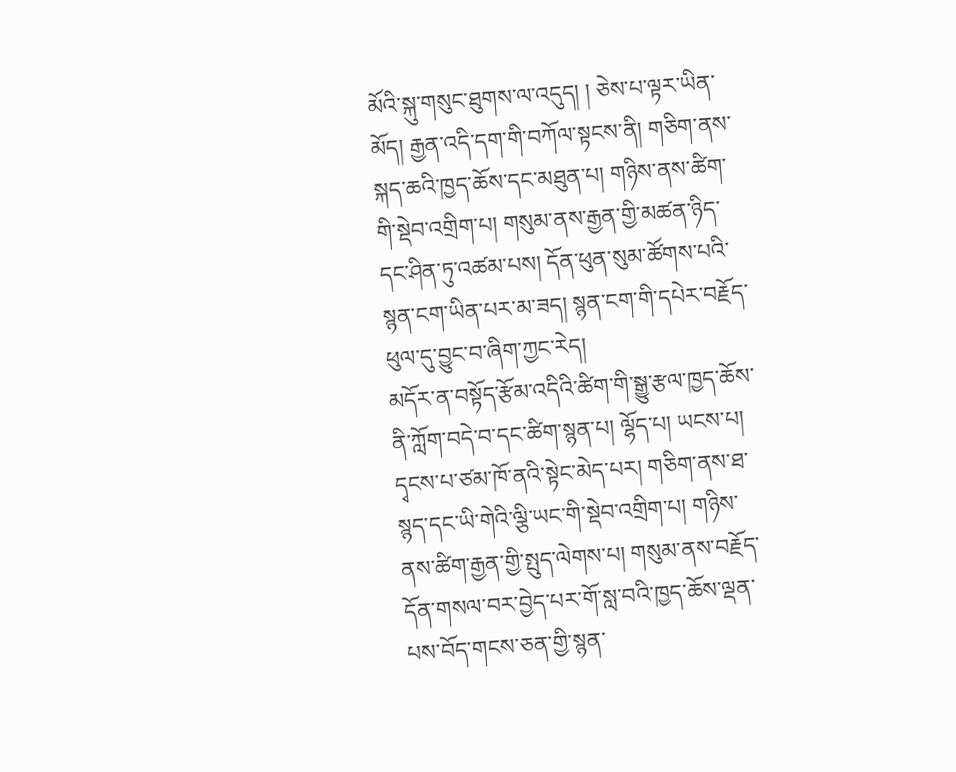མོའི་སྐུ་གསུང་ཐུགས་ལ་འདུད། ། ཅེས་པ་ལྟར་ཡིན་མོད། རྒྱན་འདི་དག་གི་བཀོལ་སྟངས་ནི། གཅིག་ནས་སྐད་ཆའི་ཁྱད་ཆོས་དང་མཐུན་པ། གཉིས་ནས་ཚིག་གི་སྡེབ་འགྲིག་པ། གསུམ་ནས་རྒྱན་གྱི་མཚན་ཉིད་དང་ཤིན་ཏུ་འཚམ་པས། དོན་ཕུན་སུམ་ཚོགས་པའི་སྙན་ངག་ཡིན་པར་མ་ཟད། སྙན་ངག་གི་དཔེར་བརྗོད་ཕུལ་དུ་བྱུང་བ་ཞིག་ཀྱང་རེད།
མདོར་ན་བསྟོད་རྩོམ་འདིའི་ཚིག་གི་སྒྱུ་རྩལ་ཁྱད་ཆོས་ནི་ཀློག་བདེ་བ་དང་ཚིག་སྙན་པ། ལྷོད་པ། ཡངས་པ། དྭངས་པ་ཙམ་ཁོ་ནའི་སྟེང་མེད་པར། གཅིག་ནས་ཐ་སྙད་དང་ཡི་གེའི་ལྕི་ཡང་གི་སྡེབ་འགྲིག་པ། གཉིས་ནས་ཚིག་རྒྱན་གྱི་སྤུད་ལེགས་པ། གསུམ་ནས་བརྗོད་དོན་གསལ་བར་བྱེད་པར་གོ་སླ་བའི་ཁྱད་ཆོས་ལྡན་པས་བོད་གངས་ཅན་གྱི་སྙན་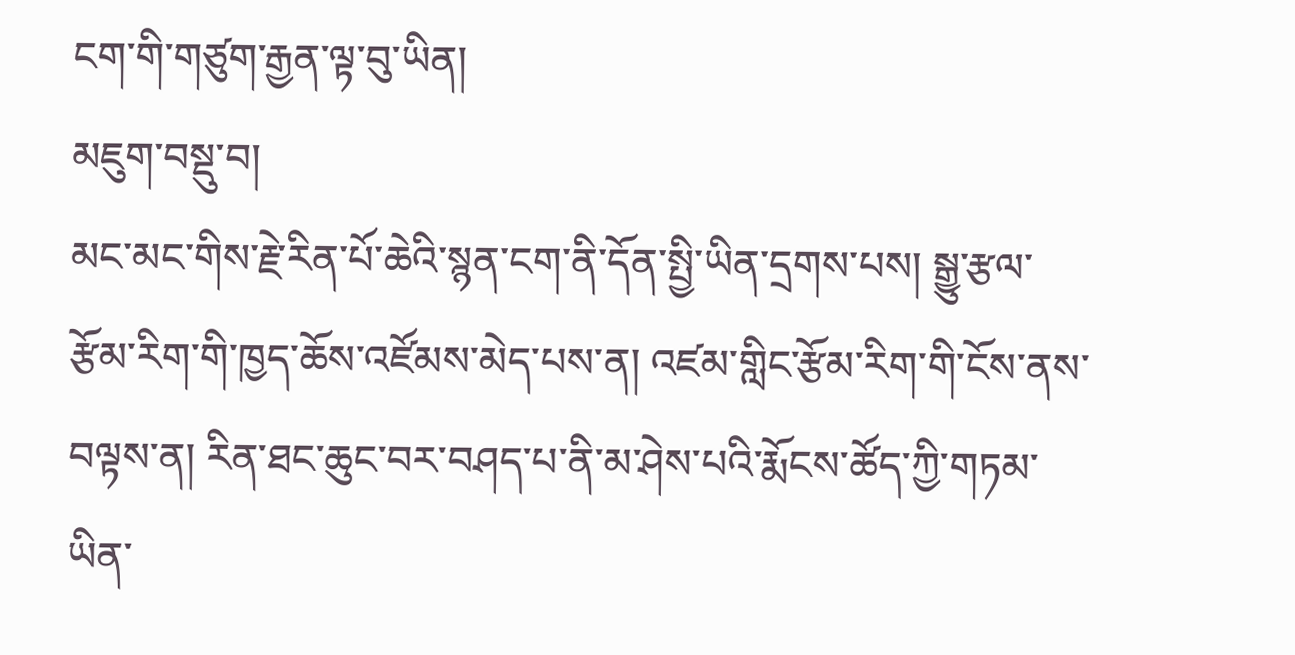ངག་གི་གཙུག་རྒྱན་ལྟ་བུ་ཡིན།
མཇུག་བསྡུ་བ།
མང་མང་གིས་རྗེ་རིན་པོ་ཆེའི་སྙན་ངག་ནི་དོན་སྤྱི་ཡིན་དྲགས་པས། སྒྱུ་རྩལ་རྩོམ་རིག་གི་ཁྱད་ཆོས་འཛོམས་མེད་པས་ན། འཛམ་གླིང་རྩོམ་རིག་གི་ངོས་ནས་བལྟས་ན། རིན་ཐང་ཆུང་བར་བཤད་པ་ནི་མ་ཤེས་པའི་རྨོངས་ཚོད་ཀྱི་གཏམ་ཡིན་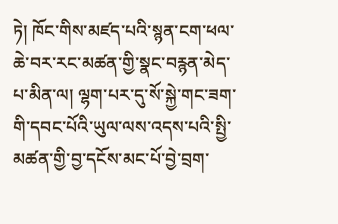ཏེ། ཁོང་གིས་མཛད་པའི་སྙན་ངག་ཕལ་ཆེ་བར་རང་མཚན་གྱི་སྣང་བརྙན་མེད་པ་མིན་ལ། ལྷག་པར་དུ་སོ་སྐྱེ་གང་ཟག་གི་དབང་པོའི་ཡུལ་ལས་འདས་པའི་སྤྱི་མཚན་གྱི་བྱ་དངོས་མང་པོ་བྱེ་བྲག་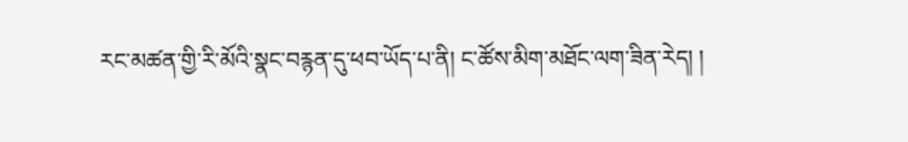རང་མཚན་གྱི་རི་མོའི་སྣང་བརྙན་དུ་ཕབ་ཡོད་པ་ནི། ང་ཚོས་མིག་མཐོང་ལག་ཟིན་རེད། །